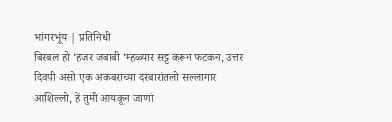भांगरभूंय | प्रतिनिधी
बिरबल हो ‘हजर जबाबी ‘म्हळ्यार सट्ट करून फटकन, उत्तर दिवपी असो एक अकबराच्या दरबारांतलो सल्लागार आशिल्लो, हें तुमी आयकून जाणां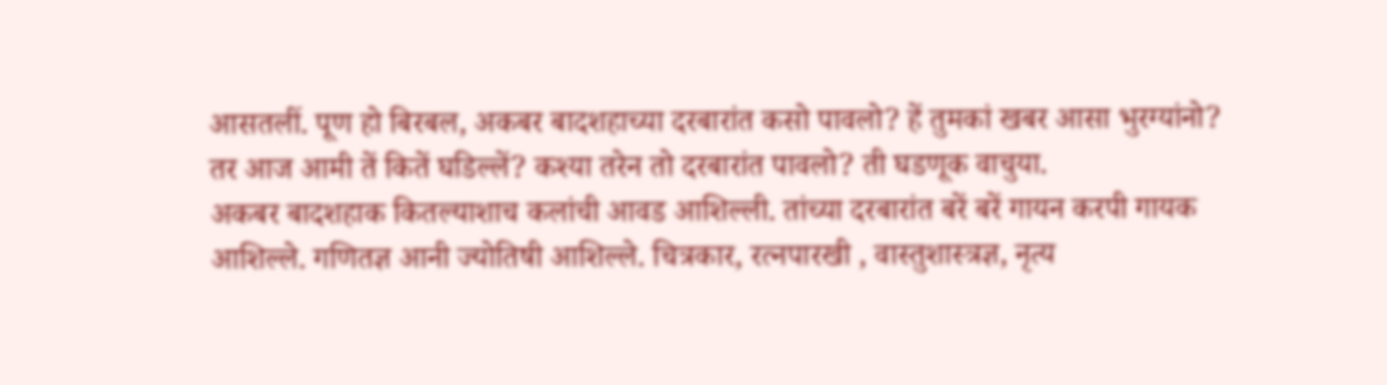आसतलीं. पूण हो बिरबल, अकबर बादशहाच्या दरबारांत कसो पावलो? हें तुमकां खबर आसा भुरग्यांनो?
तर आज आमी तें कितें घडिल्लें? कश्या तरेन तो दरबारांत पावलो? ती घडणूक वाचुया.
अकबर बादशहाक कितल्याशाच कलांची आवड आशिल्ली. तांच्या दरबारांत बरें बरें गायन करपी गायक आशिल्ले. गणितज्ञ आनी ज्योतिषी आशिल्ले. चित्रकार, रत्नपारखी , वास्तुशास्त्रज्ञ, नृत्य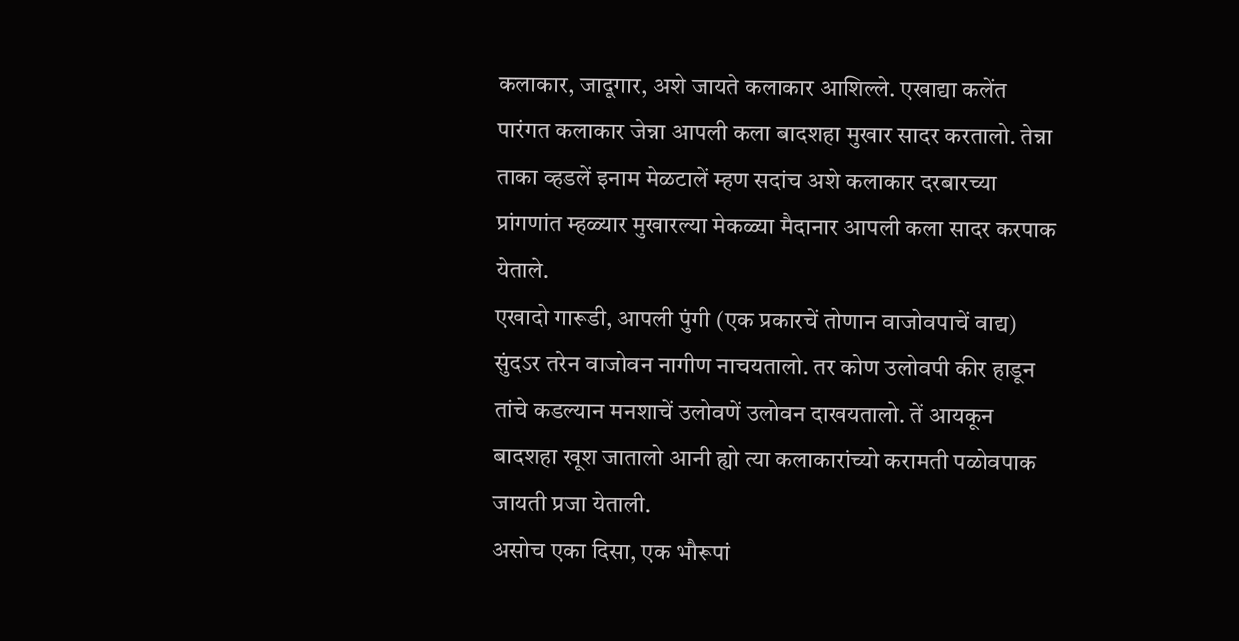कलाकार, जादूगार, अशे जायते कलाकार आशिल्ले. एखाद्या कलेंत पारंगत कलाकार जेन्ना आपली कला बादशहा मुखार सादर करतालो. तेन्ना ताका व्हडलें इनाम मेळटालें म्हण सदांच अशे कलाकार दरबारच्या प्रांगणांत म्हळ्यार मुखारल्या मेकळ्या मैदानार आपली कला सादर करपाक येताले.
एखादो गारूडी, आपली पुंगी (एक प्रकारचें तोणान वाजोवपाचें वाद्य) सुंदऽर तरेन वाजोवन नागीण नाचयतालो. तर कोण उलोवपी कीर हाडून तांचे कडल्यान मनशाचें उलोवणें उलोवन दाखयतालो. तें आयकून बादशहा खूश जातालो आनी ह्यो त्या कलाकारांच्यो करामती पळोवपाक जायती प्रजा येताली.
असोच एका दिसा, एक भौरूपां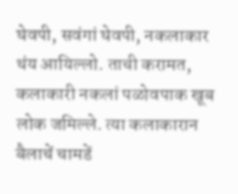घेवपी, सवंगां घेवपी, नकलाकार थंय आयिल्लो. ताची करामत, कलाकारी नकलां पळोवपाक खूब लोक जमिल्ले. त्या कलाकारान बैलाचें चामडें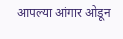आपल्या आंगार ओडून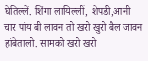घेतिल्लें. शिंगा लायिल्लीं, शेपडी,आनी चार पांय बी लावन तो खरो खुरो बैल जावन हांबेतालो. सामको खरो खरो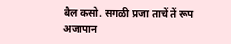बैल कसो. सगळी प्रजा ताचें तें रूप अजापान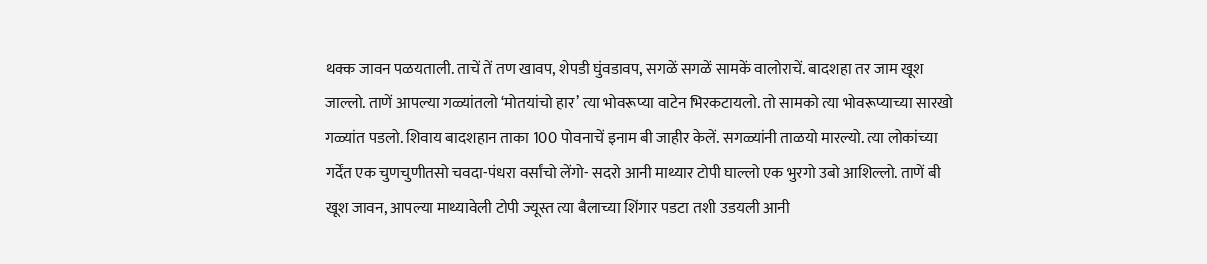थक्क जावन पळयताली. ताचें तें तण खावप, शेपडी घुंवडावप, सगळें सगळें सामकें वालोराचें. बादशहा तर जाम खूश जाल्लो. ताणें आपल्या गळ्यांतलो ‘मोतयांचो हार’ त्या भोवरूप्या वाटेन भिरकटायलो. तो सामको त्या भोवरूप्याच्या सारखो गळ्यांत पडलो. शिवाय बादशहान ताका 100 पोवनाचें इनाम बी जाहीर केलें. सगळ्यांनी ताळयो मारल्यो. त्या लोकांच्या गर्देंत एक चुणचुणीतसो चवदा-पंधरा वर्सांचो लेंगो- सदरो आनी माथ्यार टोपी घाल्लो एक भुरगो उबो आशिल्लो. ताणें बी खूश जावन, आपल्या माथ्यावेली टोपी ज्यूस्त त्या बैलाच्या शिंगार पडटा तशी उडयली आनी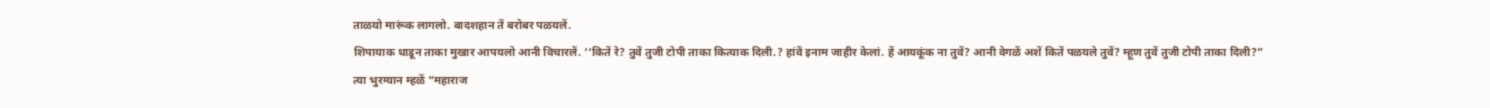ताळयो मारूंक लागलो. बादशहान तें बरोबर पळयलें.
शिपायाक धाडून ताका मुखार आपयलो आनी विचारलें. ‘‘कितें रे? तुवें तुजी टोपी ताका कित्याक दिली.? हांवें इनाम जाहीर केलां. हें आयकूंक ना तुवें? आनी वेगळें अशें कितें पळयले तुवें? म्हूण तुवें तुजी टोपी ताका दिली?”
त्या भुरग्यान म्हळें “महाराज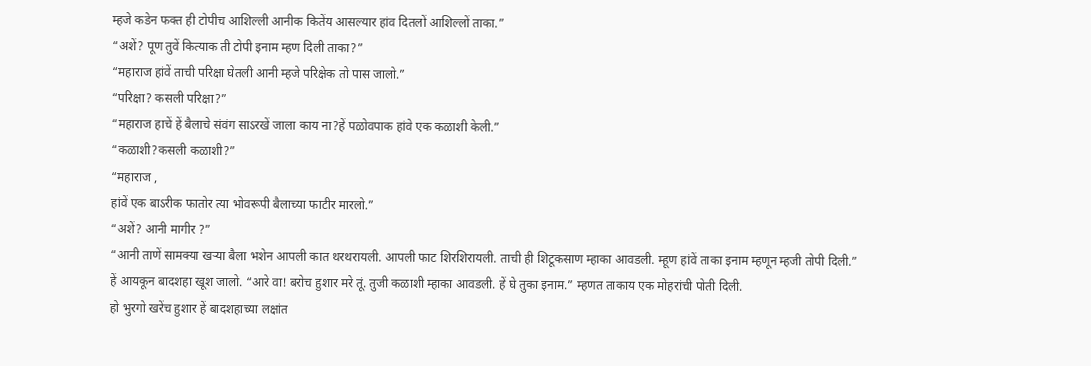म्हजे कडेन फक्त ही टोपीच आशिल्ली आनीक कितेंय आसल्यार हांव दितलों आशिल्लों ताका.”
“अशें? पूण तुवें कित्याक ती टोपी इनाम म्हण दिली ताका?”
“महाराज हांवें ताची परिक्षा घेतली आनी म्हजे परिक्षेक तो पास जालो.”
“परिक्षा? कसली परिक्षा?”
“महाराज हाचें हें बैलाचे संवंग साऽरखें जाला काय ना?हें पळोवपाक हांवे एक कळाशी केली.”
“कळाशी?कसली कळाशी?”
“महाराज ,
हांवें एक बाऽरीक फातोर त्या भोवरूपी बैलाच्या फाटीर मारलो.”
“अशें? आनी मागीर ?”
“आनी ताणें सामक्या खऱ्या बैला भशेन आपली कात थरथरायली. आपली फाट शिरशिरायली. ताची ही शिटूकसाण म्हाका आवडली. म्हूण हांवें ताका इनाम म्हणून म्हजी तोपी दिली.”
हें आयकून बादशहा खूश जालो. “आरे वा! बरोच हुशार मरे तूं. तुजी कळाशी म्हाका आवडली. हें घे तुका इनाम.” म्हणत ताकाय एक मोहरांची पोती दिली.
हो भुरगो खरेंच हुशार हें बादशहाच्या लक्षांत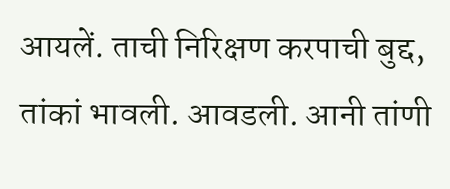आयलें. ताची निरिक्षण करपाची बुद्द, तांकां भावली. आवडली. आनी तांणी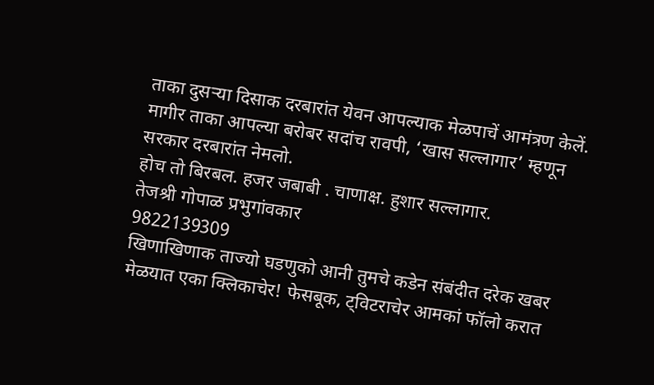ताका दुसऱ्या दिसाक दरबारांत येवन आपल्याक मेळपाचें आमंत्रण केलें. मागीर ताका आपल्या बरोबर सदांच रावपी, ‘खास सल्लागार’ म्हणून सरकार दरबारांत नेमलो.
होच तो बिरबल. हजर जबाबी . चाणाक्ष. हुशार सल्लागार.
तेजश्री गोपाळ प्रभुगांवकार
9822139309
खिणाखिणाक ताज्यो घडणुको आनी तुमचे कडेन संबंदीत दरेक खबर मेळयात एका क्लिकाचेर! फेसबूक, ट्विटराचेर आमकां फॉलो करात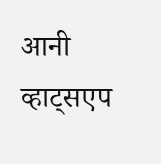आनी व्हाट्सएप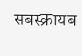सबस्क्रायब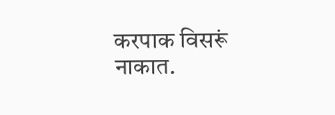करपाक विसरूं नाकात.